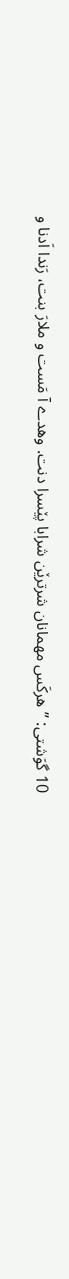10 گوَشتی: ”هرکَس مهمانان شرترێن شرابا پێسرا دنت. وهدے آ مَست و ملارَ بنت، رَندا اَدنا و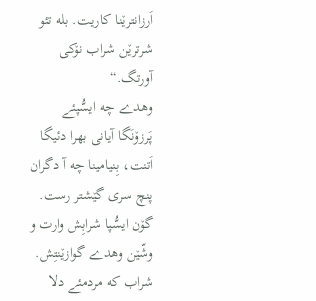اَرزانترێنا کاریت. بله تئو شرترێن شراب نۆکی آورتگ.“
وهدے چه ایسُّپئے پَرزۆنَگا آیانی بهرا دئیگا اَتنت، بِنیامینا چه آ دگران پنچ سری گێشتر رست. گۆن ایسُّپا شرابِش وارت و وشّێن وهدے گوازێنتِش.
شراب که مردمئے دلا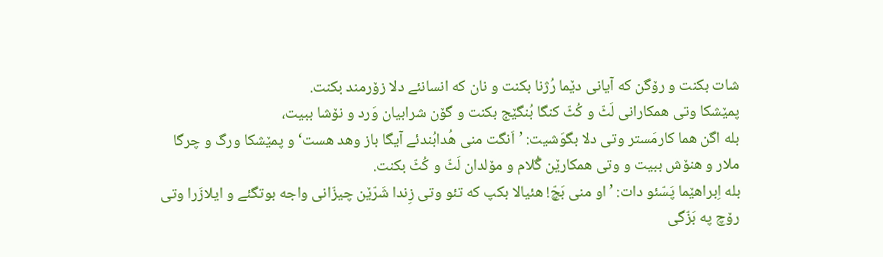شات بکنت و رۆگن که آیانی دێما رُژنا بکنت و نان که انسانئے دلا زۆرمند بکنت.
پمێشکا وتی همکارانی لَٹّ و کُٹّ کنگا بُنگێج بکنت و گۆن شرابیان وَرد و نۆشا ببیت،
بله اگن هما کارمَستر وتی دلا بگوَشیت: ’اَنگت منی هُدابُندئے آیگا باز وهد هست‘ و پمێشکا ورگ و چرگا ملار و هنۆش ببیت و وتی همکارێن گُلام و مۆلدان لَٹّ و کُٹّ بکنت.
بله اِبراهێما پَسّئو دات: ’او منی بَچّ! هئیالا بکپ که تئو وتی زِندا شَرّێن چیزّانی واجه بوتگئے و ایلازَرا وتی رۆچ په بَزّگی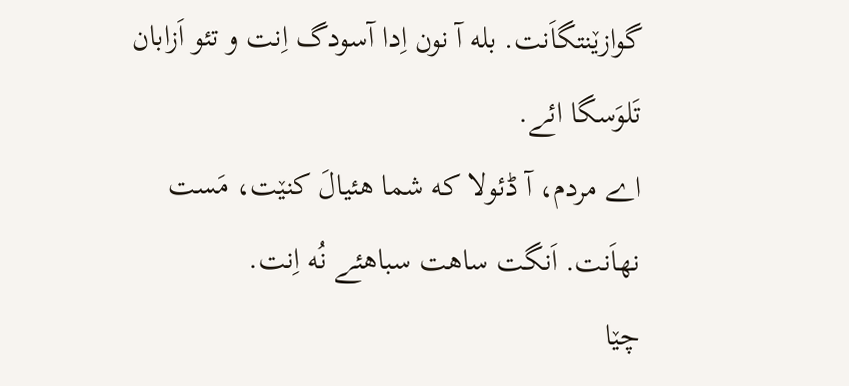گوازێنتگاَنت. بله آ نون اِدا آسودگ اِنت و تئو اَزابان تَلوَسگا ائے.
اے مردم، آ ڈئولا که شما هئیالَ کنێت، مَست نهاَنت. اَنگت ساهت سباهئے نُه اِنت.
چێا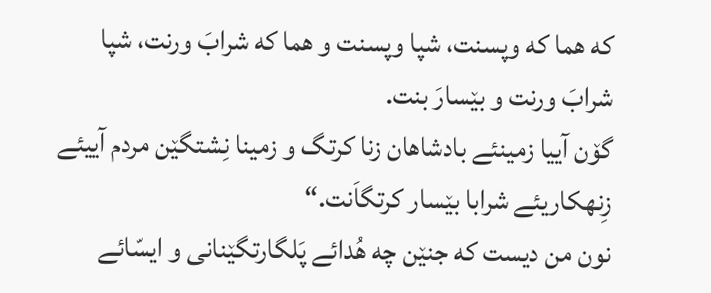که هما که وپسنت، شپا وپسنت و هما که شرابَ ورنت، شپا شرابَ ورنت و بێسارَ بنت.
گۆن آییا زمینئے بادشاهان زنا کرتگ و زمینا نِشتگێن مردم آییئے زِنهکاریئے شرابا بێسار کرتگاَنت.“
نون من دیست که جنێن چه هُدائے پَلگارتگێنانی و ایسّائے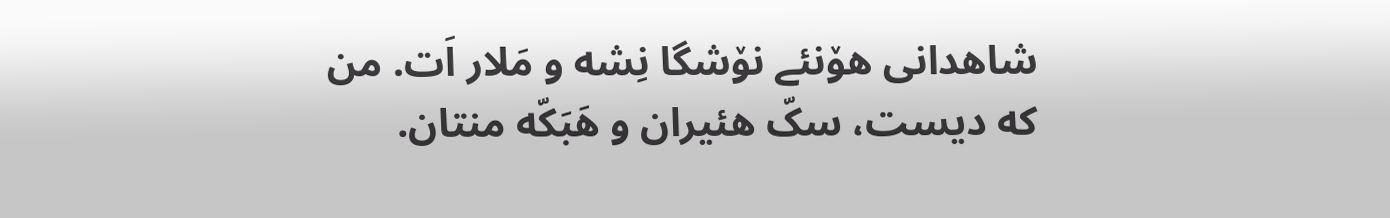شاهدانی هۆنئے نۆشگا نِشه و مَلار اَت. من که دیست، سکّ هئیران و هَبَکّه منتان.